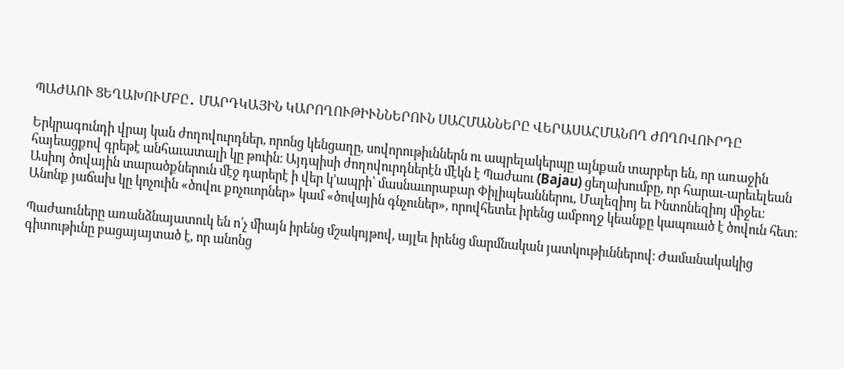ՊԱԺԱՈՒ ՑԵՂԱԽՈՒՄԲԸ․ ՄԱՐԴԿԱՅԻՆ ԿԱՐՈՂՈՒԹԻՒՆՆԵՐՈՒՆ ՍԱՀՄԱՆՆԵՐԸ ՎԵՐԱՍԱՀՄԱՆՈՂ ԺՈՂՈՎՈՒՐԴԸ

Երկրագունդի վրայ կան ժողովուրդներ, որոնց կենցաղը, սովորութիւններն ու ապրելակերպը այնքան տարբեր են, որ առաջին հայեացքով գրեթէ անհաւատալի կը թուին։ Այդպիսի ժողովուրդներէն մէկն է Պաժաու (Bajau) ցեղախումբը, որ հարաւ-արեւելեան Ասիոյ ծովային տարածքներուն մէջ դարերէ ի վեր կ՚ապրի՝ մասնաւորաբար Փիլիպեաններու, Մալեզիոյ եւ Ինտոնեզիոյ միջեւ։ Անոնք յաճախ կը կոչուին «ծովու քոչուորներ» կամ «ծովային գնչուներ», որովհետեւ իրենց ամբողջ կեանքը կապուած է ծովուն հետ։

Պաժաուները առանձնայատուկ են ո՛չ միայն իրենց մշակոյթով, այլեւ իրենց մարմնական յատկութիւններով։ Ժամանակակից գիտութիւնը բացայայտած է, որ անոնց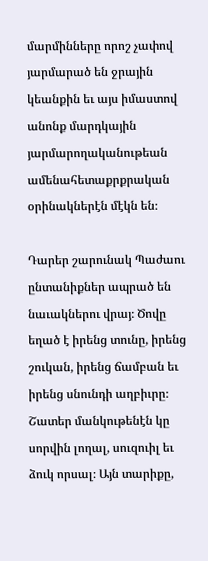մարմինները որոշ չափով յարմարած են ջրային կեանքին եւ այս իմաստով անոնք մարդկային յարմարողականութեան ամենահետաքրքրական օրինակներէն մէկն են։

Դարեր շարունակ Պաժաու ընտանիքներ ապրած են նաւակներու վրայ։ Ծովը եղած է իրենց տունը, իրենց շուկան, իրենց ճամբան եւ իրենց սնունդի աղբիւրը։ Շատեր մանկութենէն կը սորվին լողալ, սուզուիլ եւ ձուկ որսալ։ Այն տարիքը,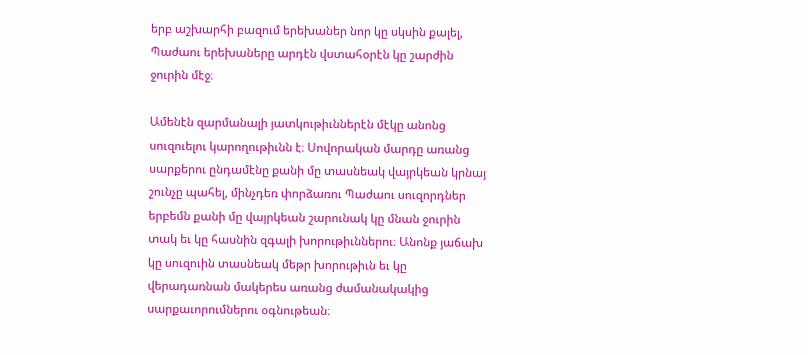երբ աշխարհի բազում երեխաներ նոր կը սկսին քալել, Պաժաու երեխաները արդէն վստահօրէն կը շարժին ջուրին մէջ։

Ամենէն զարմանալի յատկութիւններէն մէկը անոնց սուզուելու կարողութիւնն է։ Սովորական մարդը առանց սարքերու ընդամէնը քանի մը տասնեակ վայրկեան կրնայ շունչը պահել, մինչդեռ փորձառու Պաժաու սուզորդներ երբեմն քանի մը վայրկեան շարունակ կը մնան ջուրին տակ եւ կը հասնին զգալի խորութիւններու։ Անոնք յաճախ կը սուզուին տասնեակ մեթր խորութիւն եւ կը վերադառնան մակերես առանց ժամանակակից սարքաւորումներու օգնութեան։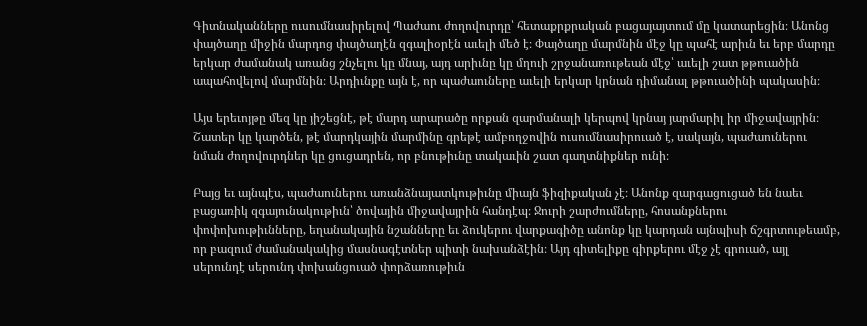Գիտնականները ուսումնասիրելով Պաժաու ժողովուրդը՝ հետաքրքրական բացայայտում մը կատարեցին։ Անոնց փայծաղը միջին մարդոց փայծաղէն զգալիօրէն աւելի մեծ է։ Փայծաղը մարմնին մէջ կը պահէ արիւն եւ երբ մարդը երկար ժամանակ առանց շնչելու կը մնայ, այդ արիւնը կը մղուի շրջանառութեան մէջ՝ աւելի շատ թթուածին ապահովելով մարմնին։ Արդիւնքը այն է, որ պաժաուները աւելի երկար կրնան դիմանալ թթուածինի պակասին։

Այս երեւոյթը մեզ կը յիշեցնէ, թէ մարդ արարածը որքան զարմանալի կերպով կրնայ յարմարիլ իր միջավայրին։ Շատեր կը կարծեն, թէ մարդկային մարմինը գրեթէ ամբողջովին ուսումնասիրուած է, սակայն, պաժաուներու նման ժողովուրդներ կը ցուցադրեն, որ բնութիւնը տակաւին շատ գաղտնիքներ ունի։

Բայց եւ այնպէս, պաժաուներու առանձնայատկութիւնը միայն ֆիզիքական չէ։ Անոնք զարգացուցած են նաեւ բացառիկ զգայունակութիւն՝ ծովային միջավայրին հանդէպ։ Ջուրի շարժումները, հոսանքներու փոփոխութիւնները, եղանակային նշանները եւ ձուկերու վարքագիծը անոնք կը կարդան այնպիսի ճշգրտութեամբ, որ բազում ժամանակակից մասնագէտներ պիտի նախանձէին։ Այդ գիտելիքը գիրքերու մէջ չէ գրուած, այլ սերունդէ սերունդ փոխանցուած փորձառութիւն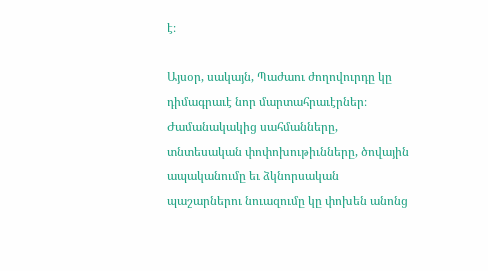է։

Այսօր, սակայն, Պաժաու ժողովուրդը կը դիմագրաւէ նոր մարտահրաւէրներ։ Ժամանակակից սահմանները, տնտեսական փոփոխութիւնները, ծովային ապականումը եւ ձկնորսական պաշարներու նուազումը կը փոխեն անոնց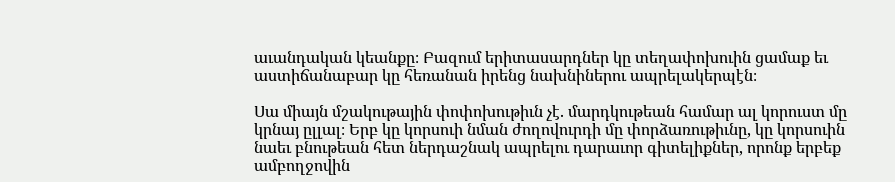աւանդական կեանքը։ Բազում երիտասարդներ կը տեղափոխուին ցամաք եւ աստիճանաբար կը հեռանան իրենց նախնիներու ապրելակերպէն։

Սա միայն մշակութային փոփոխութիւն չէ. մարդկութեան համար ալ կորուստ մը կրնայ ըլլալ։ Երբ կը կորսուի նման ժողովուրդի մը փորձառութիւնը, կը կորսուին նաեւ բնութեան հետ ներդաշնակ ապրելու դարաւոր գիտելիքներ, որոնք երբեք ամբողջովին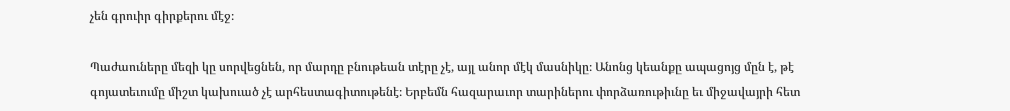չեն գրուիր գիրքերու մէջ։

Պաժաուները մեզի կը սորվեցնեն, որ մարդը բնութեան տէրը չէ, այլ անոր մէկ մասնիկը։ Անոնց կեանքը ապացոյց մըն է, թէ գոյատեւումը միշտ կախուած չէ արհեստագիտութենէ։ Երբեմն հազարաւոր տարիներու փորձառութիւնը եւ միջավայրի հետ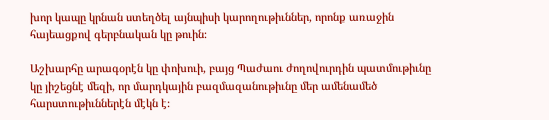խոր կապը կրնան ստեղծել այնպիսի կարողութիւններ, որոնք առաջին հայեացքով գերբնական կը թուին։

Աշխարհը արագօրէն կը փոխուի, բայց Պաժաու ժողովուրդին պատմութիւնը կը յիշեցնէ մեզի, որ մարդկային բազմազանութիւնը մեր ամենամեծ հարստութիւններէն մէկն է։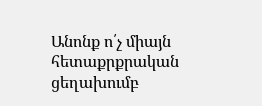Անոնք ո՛չ միայն հետաքրքրական ցեղախումբ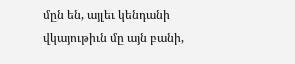մըն են, այլեւ կենդանի վկայութիւն մը այն բանի,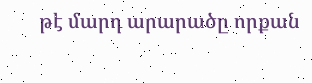թէ մարդ արարածը որքան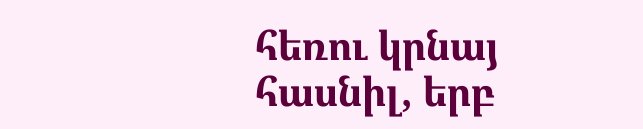հեռու կրնայ հասնիլ, երբ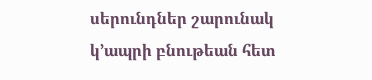սերունդներ շարունակ կ՚ապրի բնութեան հետ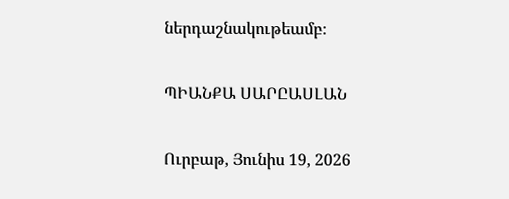ներդաշնակութեամբ։

ՊԻԱՆՔԱ ՍԱՐԸԱՍԼԱՆ

Ուրբաթ, Յունիս 19, 2026